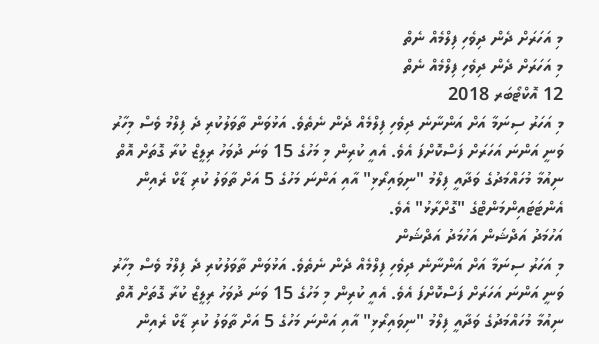މި އަހަރަށް ދެން ދިވެހި ފިލްމެއް ނެތް
މި އަހަރަށް ދެން ދިވެހި ފިލްމެއް ނެތް
12 އޮކްޓޯބަރ 2018
މި އަހަރު ސިނަމާ އަށް އަންނާނެ ދިވެހި ފިލްމެއް ދެން ނެތެވެ. އަޅުވަން ތާވަލުކުރި ދެ ފިލްމު ވެސް މިހާރު ވަނީ އަންނަ އަހަރަށް ފަސްކޮށްފަ އެވެ. އެއީ ކުރިން މި މަހުގެ 15 ވަނަ ދުވަހު ރިލީޒް ކުރާ ގޮތަށް އޮތް ނިއުމާ މުހައްމަދުގެ ވަދާއީ ފިލްމު "ނިވައިރޯޅި" އާއި އަންނަ މަހުގެ 5 އަށް ތާވަލު ކުރި ޑާކް ރެއިން އެންޓަޓައިންމަންޓްގެ "ގޮށްރާޅު" އެވެ.
އަހުމަދު އަދްޝަން އަހުމަދު އަދްޝަން
މި އަހަރު ސިނަމާ އަށް އަންނާނެ ދިވެހި ފިލްމެއް ދެން ނެތެވެ. އަޅުވަން ތާވަލުކުރި ދެ ފިލްމު ވެސް މިހާރު ވަނީ އަންނަ އަހަރަށް ފަސްކޮށްފަ އެވެ. އެއީ ކުރިން މި މަހުގެ 15 ވަނަ ދުވަހު ރިލީޒް ކުރާ ގޮތަށް އޮތް ނިއުމާ މުހައްމަދުގެ ވަދާއީ ފިލްމު "ނިވައިރޯޅި" އާއި އަންނަ މަހުގެ 5 އަށް ތާވަލު ކުރި ޑާކް ރެއިން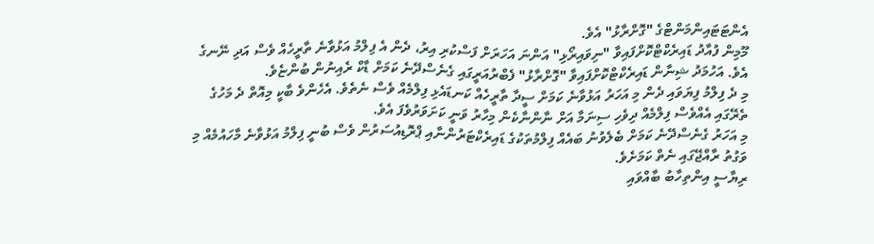އެންޓަޓައިންމަންޓްގެ "ގޮށްރާޅު" އެވެ.
މޫމިން ފުއާދު ޑައިރެކްޓްކޮށްފައިވާ "ނިވައިރޯޅި" އަންނަ އަހަރަށް ފަސްކުރި އިރު، ދެން އެ ފިލްމު އަޅުވާނެ ތާރީހެއް ވެސް އަދި ނޭނގެ އެވެ. އަހުމަދު ޝިނާން ޑައިރެކްޓްކޮށްފައިވާ "ގޮށްރާޅު" ފެބްރުއަރީގައި ގެނެސްދޭނެ ކަމަށް ޑާކް ރެއިނުން ބުންޏެވެ.
މި ދެ ފިލްމު ފިޔަވައި ދެން މި އަހަރު އަޅުވާނެ ކަމަށް ސީދާ ތާރީހެއް ކަނޑައެޅި ފިލްމެއް ވެސް ނެތެވެ. އެހެންވެ ބާކީ މިއޮތް ދެ މަހުގެ ތެރޭގައި އެއްވެސް ފިލްމެއް ދިވެހި ސިނަމާ އަށް ނާންނާކެން މިހާރު ވަނީ ކަށަވަރުވެފަ އެވެ.
މި އަހަރު ގެނެސްދޭނެ ކަމަށް ބެލެވުނު ބައެއް ފިލްމުތަކުގެ ޑައިރެކްޓަރުންނާއި ޕްރޮޑިއުސަރުން ވެސް ބުނީ ފިލްމު އަޅުވާނެ މާހައުމެއް މި ވަގުތު ރާއްޖޭގައި ނެތް ކަމަށެވެ.
ރިޔާސީ އިންތިހާބު ބާއްވައި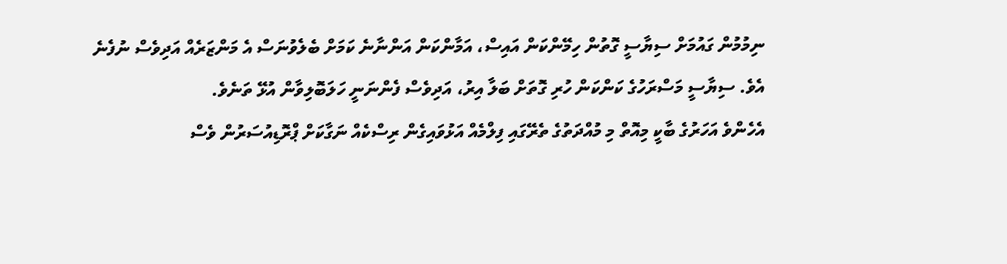ނިމުމުން ގައުމަށް ސިޔާސީ ގޮތުން ހިމޭންކަން އައިސް، އަމާންކަން އަންނާނެ ކަމަށް ބެލެވުނަސް އެ މަންޒަރެއް އަދިވެސް ނުފެނެ އެވެ. ސިޔާސީ މަސްރަހުގެ ކަންކަން ހުރި ގޮތަށް ބަލާ އިރު، އަދިވެސް ފެންނަނީ ހަލަބޮލިވާން އުޅޭ ތަނެވެ.
އެހެންވެ އަހަރުގެ ބާކީ މިއޮތް މި މުއްދަތުގެ ތެރޭގައި ފިލްމެއް އަޅުވައިގެން ރިސްކެއް ނަގާކަށް ޕްރޮޑިއުސަރުން ވެސް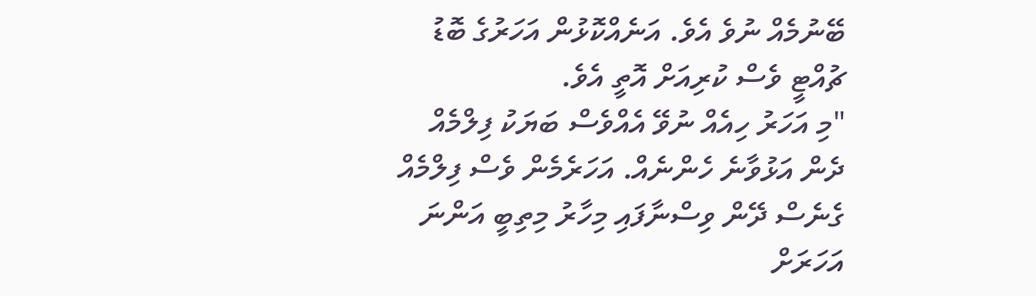ބޭނުމެއް ނުވެ އެވެ. އަނެއްކޮޅުން އަހަރުގެ ބޮޑު ޗުއްޓީ ވެސް ކުރިއަށް އޮތީ އެވެ.
"މި އަހަރު ހިއެއް ނުވޭ އެއްވެސް ބަޔަކު ފިލްމެއް ދެން އަޅުވާނެ ހެންނެއް. އަހަރެމެން ވެސް ފިލްމެއް ގެނެސް ދޭން ވިސްނާފައި މިހާރު މިތިބީ އަންނަ އަހަރަށް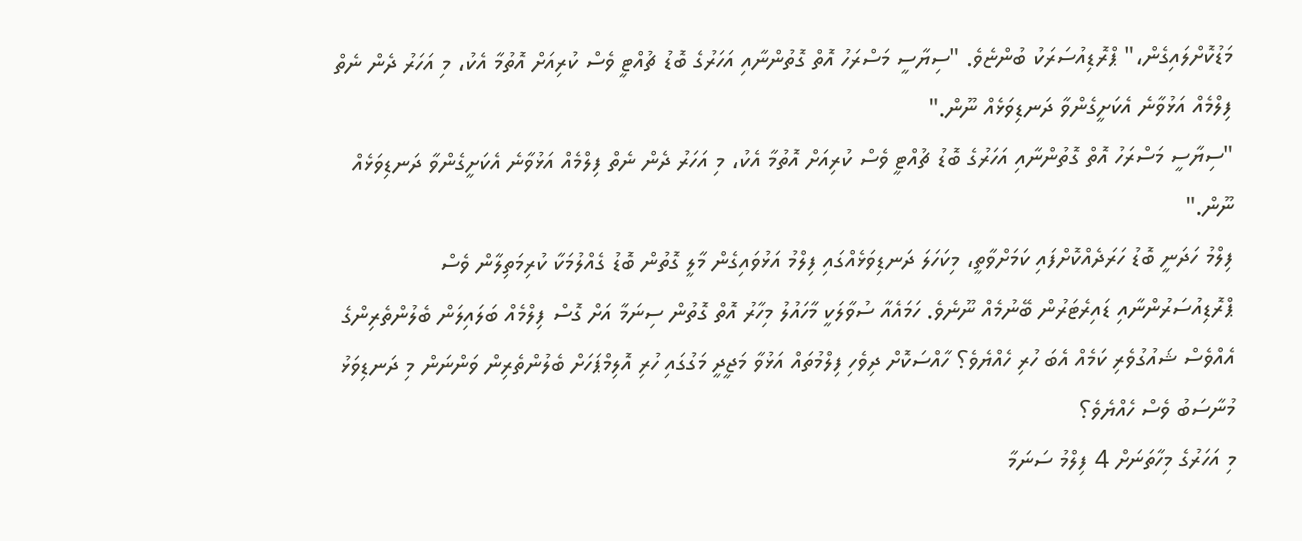މަޑުކޮށްލައިގެން،" ޕްރޮޑިއުސަރަކު ބުންޏެވެ. "ސިޔާސީ މަސްރަހު އޮތް ގޮތުންނާއި އަހަރުގެ ބޮޑު ޗުއްޓީ ވެސް ކުރިއަށް އޮތުމާ އެކު، މި އަހަރު ދެން ނެތް ފިލްމެއް އަޅުވާނެ އެކަށީގެންވާ ދަނޑިވަޅެއް ނޫން."
"ސިޔާސީ މަސްރަހު އޮތް ގޮތުންނާއި އަހަރުގެ ބޮޑު ޗުއްޓީ ވެސް ކުރިއަށް އޮތުމާ އެކު، މި އަހަރު ދެން ނެތް ފިލްމެއް އަޅުވާނެ އެކަށީގެންވާ ދަނޑިވަޅެއް ނޫން."
ފިލްމު ހަދަނީ ބޮޑު ހަރަދެއްކޮށްފައި ކަމަށްވާތީ، މިކަހަލަ ދަނޑިވަޅެއްގައި ފިލްމު އަޅުވައިގެން މާލީ ގޮތުން ބޮޑު ގެއްލުމަކާ ކުރިމަތިލާން ވެސް ޕްރޮޑިއުސަރުންނާއި ޑައިރެޓަރުން ބޭނުމެއް ނޫނެވެ. ހަމައެއާ ސުވާލަކީ މާހައުލު މިހާރު އޮތް ގޮތުން ސިނަމާ އަށް ގޮސް ފިލްމެއް ބަލައިލަން ބެލުންތެރިންގެ އެއްވެސް ޝައުގުވެރި ކަމެއް އެބަ ހުރި ހެއްޔެވެ؟ ހާއްސަކޮށް ދިވެހި ފިލްމުތައް އަޅުވާ މަޖީދީ މަގުގައި ހުރި އޮލިމްޕަހަށް ބެލުންތެރިން ވަންނަން މި ދަނޑިވަޅު މުނާސަބު ވެސް ހެއްޔެވެ؟
މި އަހަރުގެ މިހާތަނަށް 4 ފިލްމު ސަނަމާ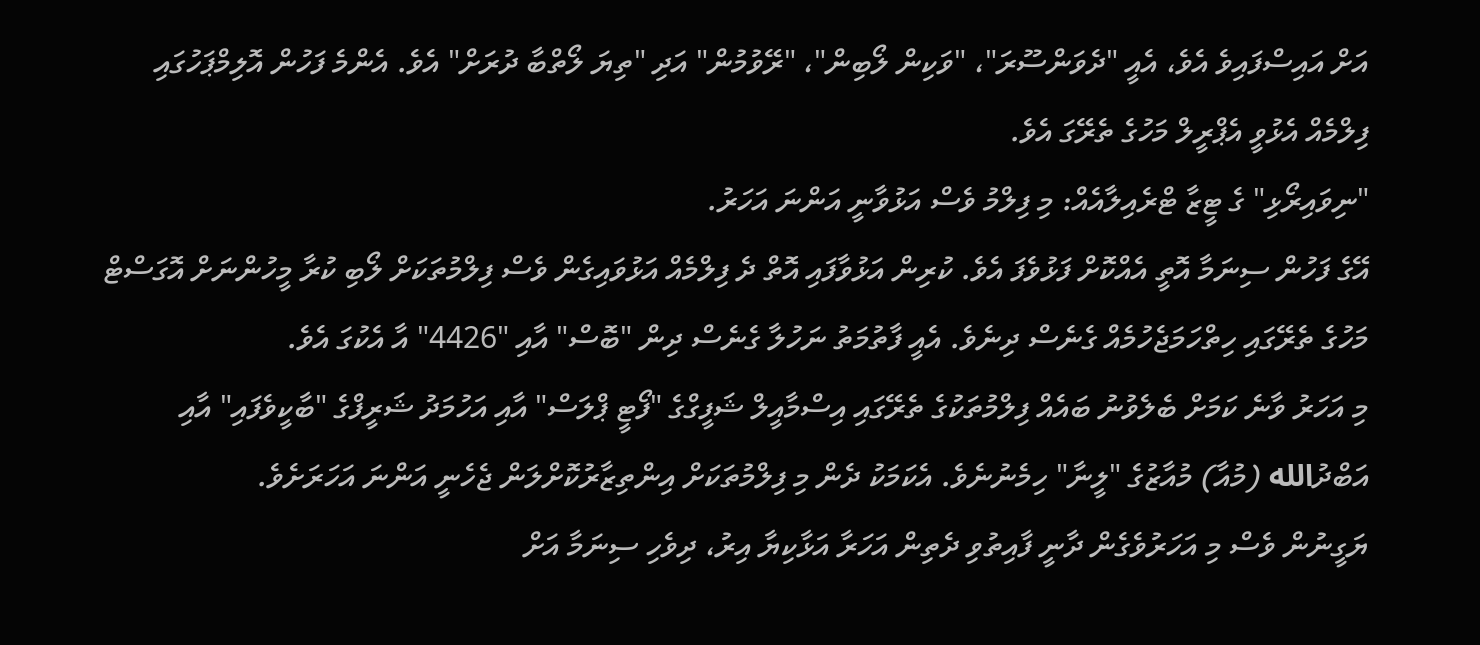އަށް އައިސްފައިވެ އެވެ، އެއީ "ދެވަންސޫރަ"، "ވަކިން ލޯބިން"، "ރޭވުމުން" އަދި "ތިޔަ ލޯތްބާ ދުރަށް" އެވެ. އެންމެ ފަހުން އޮލިމްޕަހުގައި ފިލްމެއް އެޅުވީ އެޕްރީލް މަހުގެ ތެރޭގަ އެވެ.
"ނިވައިރޯޅި" ގެ ޓީޒާ ޓްރެއިލާއެއް: މި ފިލްމު ވެސް އަޅުވާނީ އަންނަ އަހަރު.
އޭގެ ފަހުން ސިނަމާ އޮތީ އެއްކޮށް ފަޅުވެފަ އެވެ. ކުރިން އަޅުވާފައި އޮތް ދެ ފިލްމެއް އަޅުވައިގެން ވެސް ފިލްމުތަކަށް ލޯބި ކުރާ މީހުންނަށް އޮގަސްޓް މަހުގެ ތެރޭގައި ހިތްހަމަޖެހުމެއް ގެނެސް ދިނެވެ. އެއީ ފާތުމަތު ނަހުލާ ގެނެސް ދިން "ބޮސް" އާއި "4426" އާ އެކުގަ އެވެ.
މި އަހަރު ވާނެ ކަމަށް ބެލެވުނު ބައެއް ފިލްމުތަކުގެ ތެރޭގައި އިސްމާއީލް ޝަފީގްގެ "ފޯޓީ ޕްލަސް" އާއި އަހުމަދު ޝަރީފްގެ "ބާކީވެފައި" އާއި އަބްދުالله (މުއާ) މުއާޒުގެ "ލީނާ" ހިމެނުނެވެ. އެކަމަކު ދެން މި ފިލްމުތަކަށް އިންތިޒާރުކޮށްލަން ޖެހެނީ އަންނަ އަހަރަށެވެ.
ޔަގީނުން ވެސް މި އަހަރުވެގެން ދާނީ ފާއިތުވި ދެތިން އަހަރާ އަޅާކިޔާ އިރު، ދިވެހި ސިނަމާ އަށް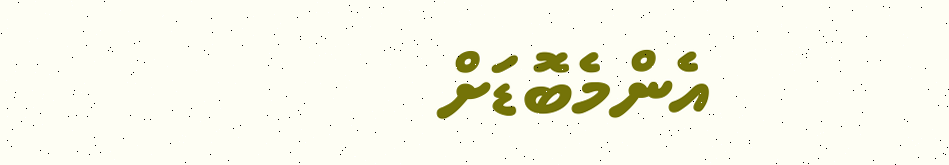އެންމެބޮޑަށް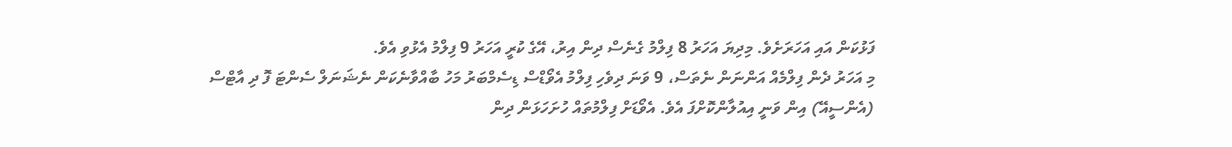ފަޅުކަން އައި އަހަރަށެވެ. މިދިޔަ އަހަރު 8 ފިލްމު ގެނެސް ދިން އިރު، އޭގެ ކުރީ އަހަރު 9 ފިލްމު އެޅުވި އެވެ.
މި އަހަރު ދެން ފިލްމެއް އަންނަން ނެތަސް، 9 ވަނަ ދިވެހި ފިލްމު އެވޯޑްސް ޑިސެމްބަރު މަހު ބާއްވާނެކަން ނެޝަނަލް ސެންޓަ ފޮ ދި އާޓްސް (އެންސީއޭ) އިން ވަނީ އިއުލާންކޮށްފަ އެވެ. އެވޯޑަށް ފިލްމުތައް ހުށަހަޅަން ދިން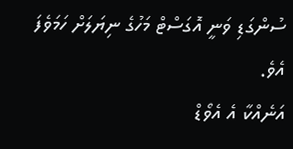ސުންގަޑި ވަނީ އޮގަސްޓް މަހުގެ ނިޔަލަށް ހަމަވެފަ އެވެ.
އަނެއްކާ އެ އެވޯޑް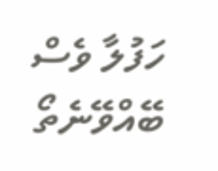ހަފުލާ ވެސް ބޭއްވޭނެތޯ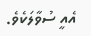އެއީ ސުވާލަކެވެ.